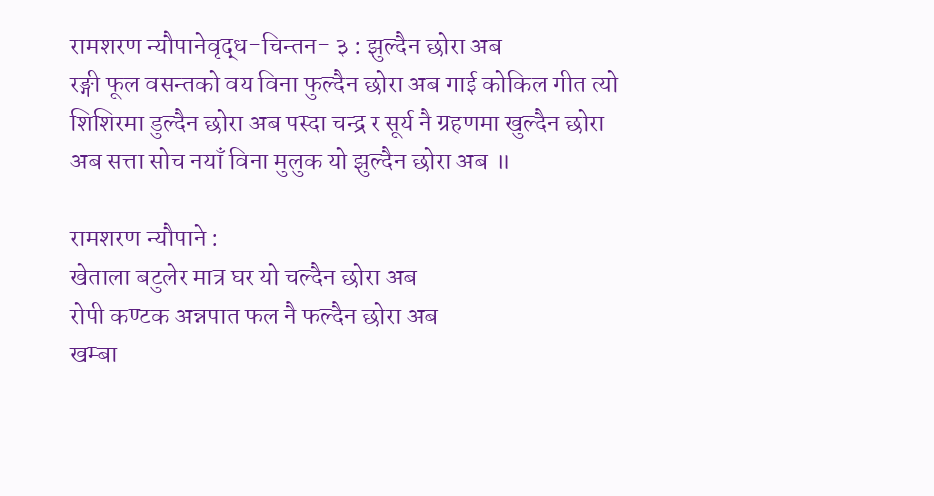रामशरण न्यौपानेवृद्ध-चिन्तन- ३ : झुल्दैन छोरा अब
रङ्गी फूल वसन्तको वय विना फुल्दैन छोरा अब गाई कोकिल गीत त्यो शिशिरमा डुल्दैन छोरा अब पस्दा चन्द्र र सूर्य नै ग्रहणमा खुल्दैन छोरा अब सत्ता सोच नयाँ विना मुलुक यो झुल्दैन छोरा अब ॥

रामशरण न्यौपाने :
खेताला बटुलेर मात्र घर यो चल्दैन छोरा अब
रोपी कण्टक अन्नपात फल नै फल्दैन छोरा अब
खम्बा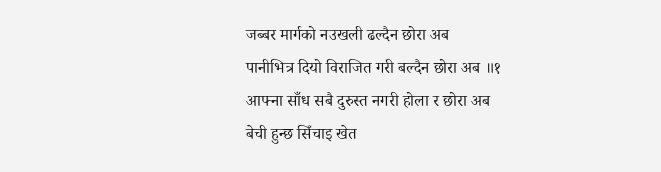जब्बर मार्गको नउखली ढल्दैन छोरा अब
पानीभित्र दियो विराजित गरी बल्दैन छोरा अब ॥१
आफ्ना साँध सबै दुरुस्त नगरी होला र छोरा अब
बेची हुन्छ सिँचाइ खेत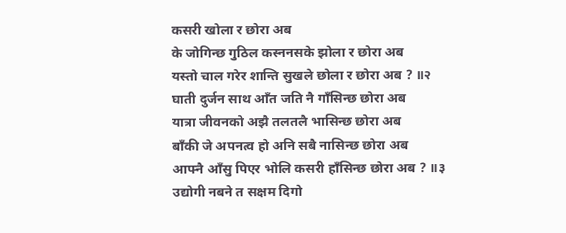कसरी खोला र छोरा अब
के जोगिन्छ गुठिल कस्ननसके झोला र छोरा अब
यस्तो चाल गरेर शान्ति सुखले छोला र छोरा अब ? ॥२
घाती दुर्जन साथ आँत जति नै गाँसिन्छ छोरा अब
यात्रा जीवनको अझै तलतलै भासिन्छ छोरा अब
बाँकी जे अपनत्व हो अनि सबै नासिन्छ छोरा अब
आफ्नै आँसु पिएर भोलि कसरी हाँसिन्छ छोरा अब ? ॥३
उद्योगी नबने त सक्षम दिगो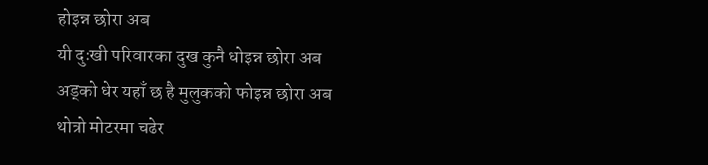होइन्न छोरा अब
यी दुःखी परिवारका दुख कुनै धोइन्न छोरा अब
अड्को धेर यहाँ छ है मुलुकको फोइन्न छोरा अब
थोत्रो मोटरमा चढेर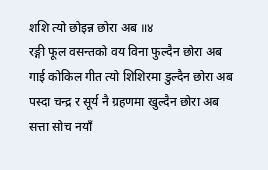शशि त्यो छोइन्न छोरा अब ॥४
रङ्गी फूल वसन्तको वय विना फुल्दैन छोरा अब
गाई कोकिल गीत त्यो शिशिरमा डुल्दैन छोरा अब
पस्दा चन्द्र र सूर्य नै ग्रहणमा खुल्दैन छोरा अब
सत्ता सोच नयाँ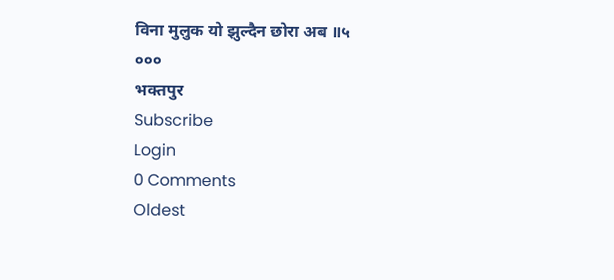विना मुलुक यो झुल्दैन छोरा अब ॥५
०००
भक्तपुर
Subscribe
Login
0 Comments
Oldest